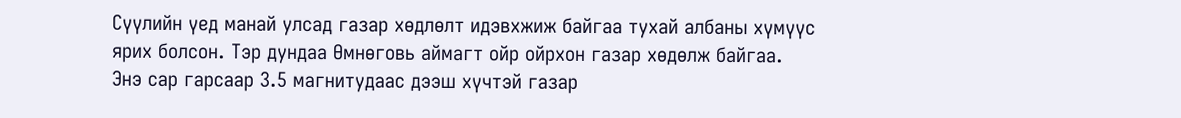Сүүлийн үед манай улсад газар хөдлөлт идэвхжиж байгаа тухай албаны хүмүүс ярих болсон. Тэр дундаа Өмнөговь аймагт ойр ойрхон газар хөдөлж байгаа.
Энэ сар гарсаар 3.5 магнитудаас дээш хүчтэй газар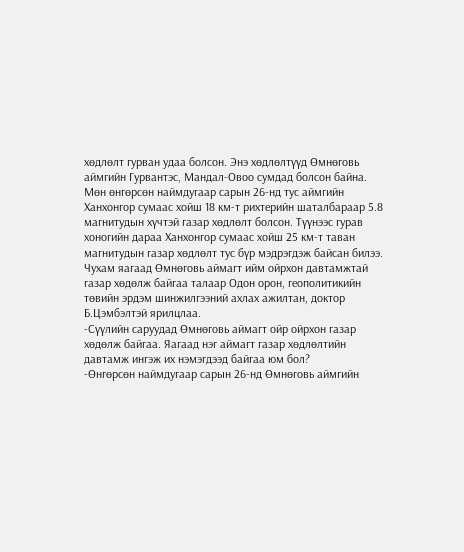хөдлөлт гурван удаа болсон. Энэ хөдлөлтүүд Өмнөговь аймгийн Гурвантэс, Мандал-Овоо сумдад болсон байна.
Мөн өнгөрсөн наймдугаар сарын 26-нд тус аймгийн Ханхонгор сумаас хойш 18 км-т рихтерийн шаталбараар 5.8 магнитудын хүчтэй газар хөдлөлт болсон. Түүнээс гурав хоногийн дараа Ханхонгор сумаас хойш 25 км-т таван магнитудын газар хөдлөлт тус бүр мэдрэгдэж байсан билээ.
Чухам яагаад Өмнөговь аймагт ийм ойрхон давтамжтай газар хөдөлж байгаа талаар Одон орон, геополитикийн төвийн эрдэм шинжилгээний ахлах ажилтан, доктор Б.Цэмбэлтэй ярилцлаа.
-Сүүлийн саруудад Өмнөговь аймагт ойр ойрхон газар хөдөлж байгаа. Яагаад нэг аймагт газар хөдлөлтийн давтамж ингэж их нэмэгдээд байгаа юм бол?
-Өнгөрсөн наймдугаар сарын 26-нд Өмнөговь аймгийн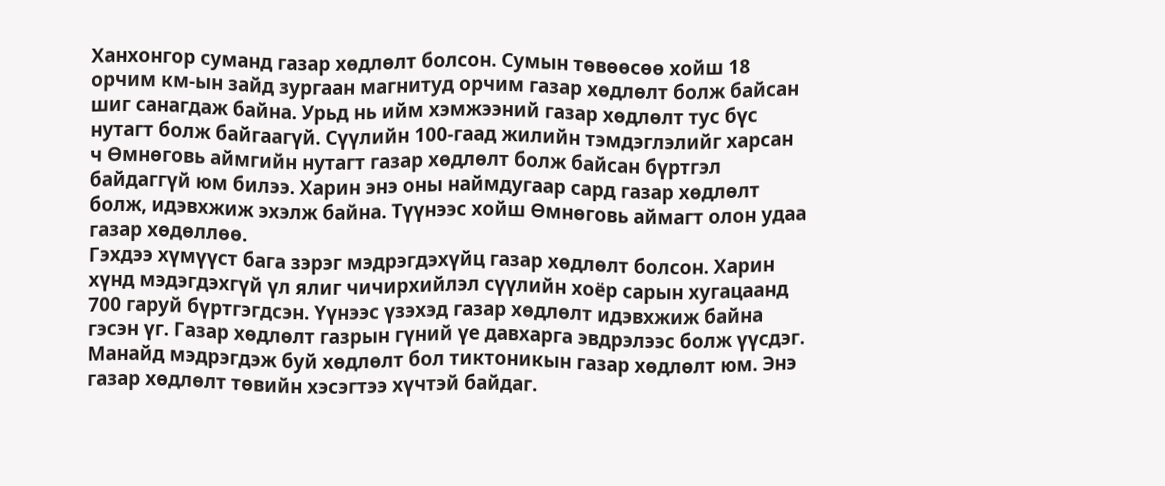Ханхонгор суманд газар хөдлөлт болсон. Сумын төвөөсөө хойш 18 орчим км-ын зайд зургаан магнитуд орчим газар хөдлөлт болж байсан шиг санагдаж байна. Урьд нь ийм хэмжээний газар хөдлөлт тус бүс нутагт болж байгаагүй. Сүүлийн 100-гаад жилийн тэмдэглэлийг харсан ч Өмнөговь аймгийн нутагт газар хөдлөлт болж байсан бүртгэл байдаггүй юм билээ. Харин энэ оны наймдугаар сард газар хөдлөлт болж, идэвхжиж эхэлж байна. Түүнээс хойш Өмнөговь аймагт олон удаа газар хөдөллөө.
Гэхдээ хүмүүст бага зэрэг мэдрэгдэхүйц газар хөдлөлт болсон. Харин хүнд мэдэгдэхгүй үл ялиг чичирхийлэл сүүлийн хоёр сарын хугацаанд 700 гаруй бүртгэгдсэн. Үүнээс үзэхэд газар хөдлөлт идэвхжиж байна гэсэн үг. Газар хөдлөлт газрын гүний үе давхарга эвдрэлээс болж үүсдэг. Манайд мэдрэгдэж буй хөдлөлт бол тиктоникын газар хөдлөлт юм. Энэ газар хөдлөлт төвийн хэсэгтээ хүчтэй байдаг.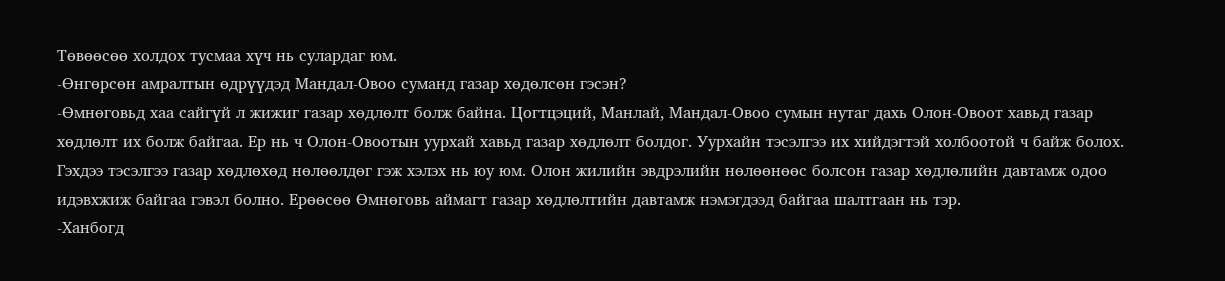Төвөөсөө холдох тусмаа хүч нь сулардаг юм.
-Өнгөрсөн амралтын өдрүүдэд Мандал-Овоо суманд газар хөдөлсөн гэсэн?
-Өмнөговьд хаа сайгүй л жижиг газар хөдлөлт болж байна. Цогтцэций, Манлай, Мандал-Овоо сумын нутаг дахь Олон-Овоот хавьд газар хөдлөлт их болж байгаа. Ер нь ч Олон-Овоотын уурхай хавьд газар хөдлөлт болдог. Уурхайн тэсэлгээ их хийдэгтэй холбоотой ч байж болох. Гэхдээ тэсэлгээ газар хөдлөхөд нөлөөлдөг гэж хэлэх нь юу юм. Олон жилийн эвдрэлийн нөлөөнөөс болсон газар хөдлөлийн давтамж одоо идэвхжиж байгаа гэвэл болно. Ерөөсөө Өмнөговь аймагт газар хөдлөлтийн давтамж нэмэгдээд байгаа шалтгаан нь тэр.
-Ханбогд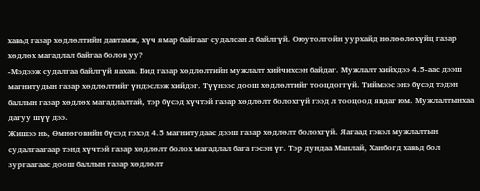хавьд газар хөдлөлтийн давтамж, хүч ямар байгааг судалсан л байлгүй. Оюутолгойн уурхайд нөлөөлөхүйц газар хөдлөх магадлал байгаа болов уу?
-Мэдээж судалгаа байлгүй яахав. Бид газар хөдлөлтийн мужлалт хийчихсэн байдаг. Мужлалт хийхдээ 4.5-аас дээш магнитудын газар хөдлөлтийг үндэслэж хийдэг. Түүнээс доош хөдлөлтийг тооцдоггүй. Тиймээс энэ бүсэд тэдэн баллын газар хөдлөх магадлалтай, тэр бүсэд хүчтэй газар хөдлөлт болохгүй гээд л тооцоод явдаг юм. Мужлалтынхаа дагуу шүү дээ.
Жишээ нь, Өмнөговийн бүсэд гэхэд 4.5 магнитудаас дээш газар хөдлөлт болохгүй. Яагаад гэвэл мужлалтын судалгаагаар тэнд хүчтэй газар хөдлөлт болох магадлал бага гэсэн үг. Тэр дундаа Манлай, Ханбогд хавьд бол зургаагаас доош баллын газар хөдлөлт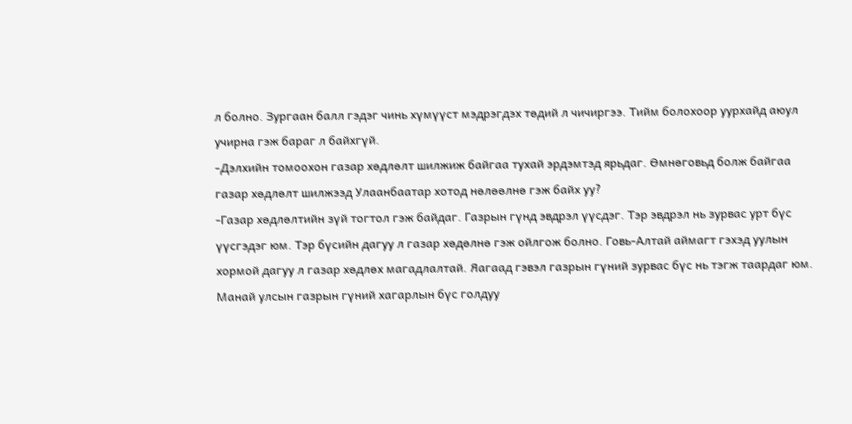л болно. Зургаан балл гэдэг чинь хүмүүст мэдрэгдэх төдий л чичиргээ. Тийм болохоор уурхайд аюул учирна гэж бараг л байхгүй.
-Дэлхийн томоохон газар хөдлөлт шилжиж байгаа тухай эрдэмтэд ярьдаг. Өмнөговьд болж байгаа газар хөдлөлт шилжээд Улаанбаатар хотод нөлөөлнө гэж байх уу?
-Газар хөдлөлтийн зүй тогтол гэж байдаг. Газрын гүнд эвдрэл үүсдэг. Тэр эвдрэл нь зурвас урт бүс үүсгэдэг юм. Тэр бүсийн дагуу л газар хөдөлнө гэж ойлгож болно. Говь-Алтай аймагт гэхэд уулын хормой дагуу л газар хөдлөх магадлалтай. Яагаад гэвэл газрын гүний зурвас бүс нь тэгж таардаг юм. Манай улсын газрын гүний хагарлын бүс голдуу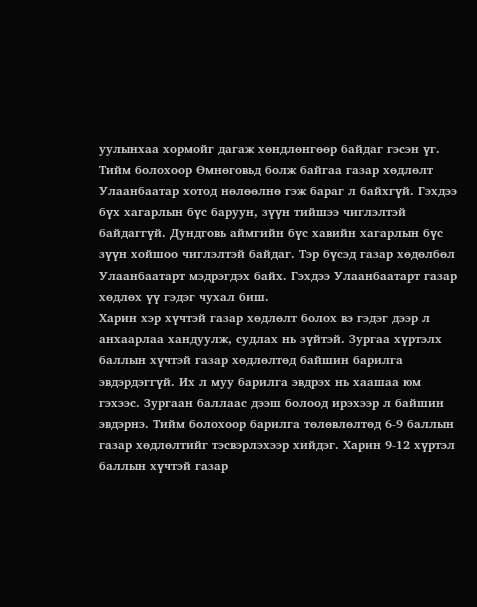уулынхаа хормойг дагаж хөндлөнгөөр байдаг гэсэн үг. Тийм болохоор Өмнөговьд болж байгаа газар хөдлөлт Улаанбаатар хотод нөлөөлнө гэж бараг л байхгүй. Гэхдээ бүх хагарлын бүс баруун, зүүн тийшээ чиглэлтэй байдаггүй. Дундговь аймгийн бүс хавийн хагарлын бүс зүүн хойшоо чиглэлтэй байдаг. Тэр бүсэд газар хөдөлбөл Улаанбаатарт мэдрэгдэх байх. Гэхдээ Улаанбаатарт газар хөдлөх үү гэдэг чухал биш.
Харин хэр хүчтэй газар хөдлөлт болох вэ гэдэг дээр л анхаарлаа хандуулж, судлах нь зүйтэй. Зургаа хүртэлх баллын хүчтэй газар хөдлөлтөд байшин барилга эвдэрдэггүй. Их л муу барилга эвдрэх нь хаашаа юм гэхээс. Зургаан баллаас дээш болоод ирэхээр л байшин эвдэрнэ. Тийм болохоор барилга төлөвлөлтөд 6-9 баллын газар хөдлөлтийг тэсвэрлэхээр хийдэг. Харин 9-12 хүртэл баллын хүчтэй газар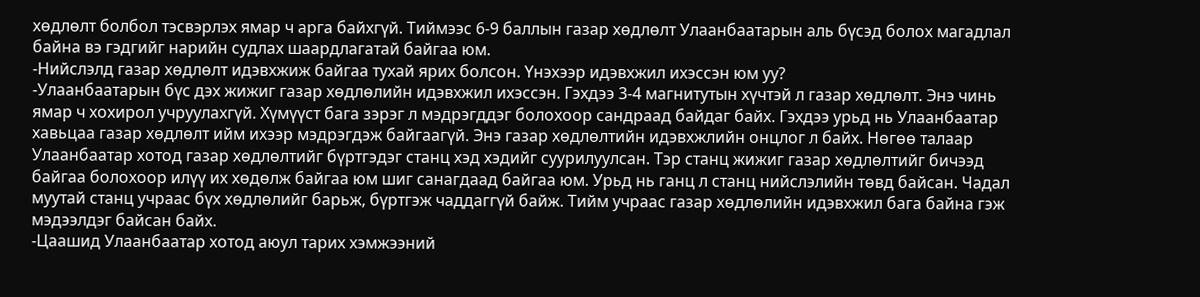хөдлөлт болбол тэсвэрлэх ямар ч арга байхгүй. Тиймээс 6-9 баллын газар хөдлөлт Улаанбаатарын аль бүсэд болох магадлал байна вэ гэдгийг нарийн судлах шаардлагатай байгаа юм.
-Нийслэлд газар хөдлөлт идэвхжиж байгаа тухай ярих болсон. Үнэхээр идэвхжил ихэссэн юм уу?
-Улаанбаатарын бүс дэх жижиг газар хөдлөлийн идэвхжил ихэссэн. Гэхдээ 3-4 магнитутын хүчтэй л газар хөдлөлт. Энэ чинь ямар ч хохирол учруулахгүй. Хүмүүст бага зэрэг л мэдрэгддэг болохоор сандраад байдаг байх. Гэхдээ урьд нь Улаанбаатар хавьцаа газар хөдлөлт ийм ихээр мэдрэгдэж байгаагүй. Энэ газар хөдлөлтийн идэвхжлийн онцлог л байх. Нөгөө талаар Улаанбаатар хотод газар хөдлөлтийг бүртгэдэг станц хэд хэдийг суурилуулсан. Тэр станц жижиг газар хөдлөлтийг бичээд байгаа болохоор илүү их хөдөлж байгаа юм шиг санагдаад байгаа юм. Урьд нь ганц л станц нийслэлийн төвд байсан. Чадал муутай станц учраас бүх хөдлөлийг барьж, бүртгэж чаддаггүй байж. Тийм учраас газар хөдлөлийн идэвхжил бага байна гэж мэдээлдэг байсан байх.
-Цаашид Улаанбаатар хотод аюул тарих хэмжээний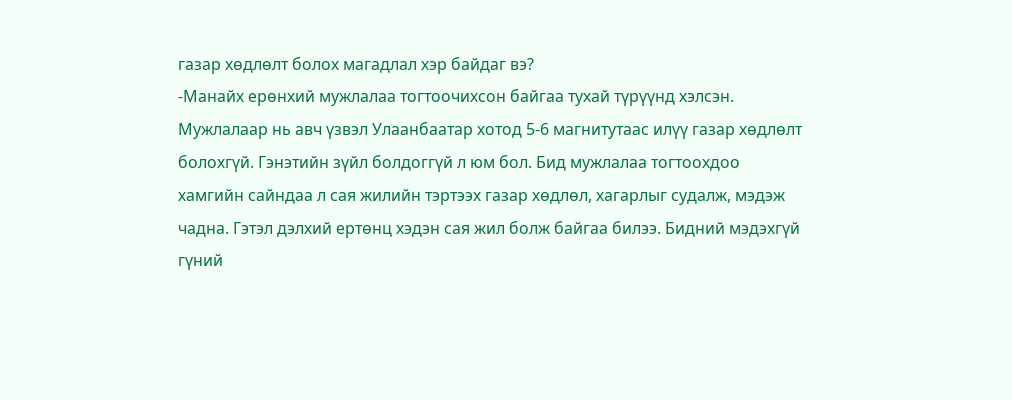газар хөдлөлт болох магадлал хэр байдаг вэ?
-Манайх ерөнхий мужлалаа тогтоочихсон байгаа тухай түрүүнд хэлсэн. Мужлалаар нь авч үзвэл Улаанбаатар хотод 5-6 магнитутаас илүү газар хөдлөлт болохгүй. Гэнэтийн зүйл болдоггүй л юм бол. Бид мужлалаа тогтоохдоо хамгийн сайндаа л сая жилийн тэртээх газар хөдлөл, хагарлыг судалж, мэдэж чадна. Гэтэл дэлхий ертөнц хэдэн сая жил болж байгаа билээ. Бидний мэдэхгүй гүний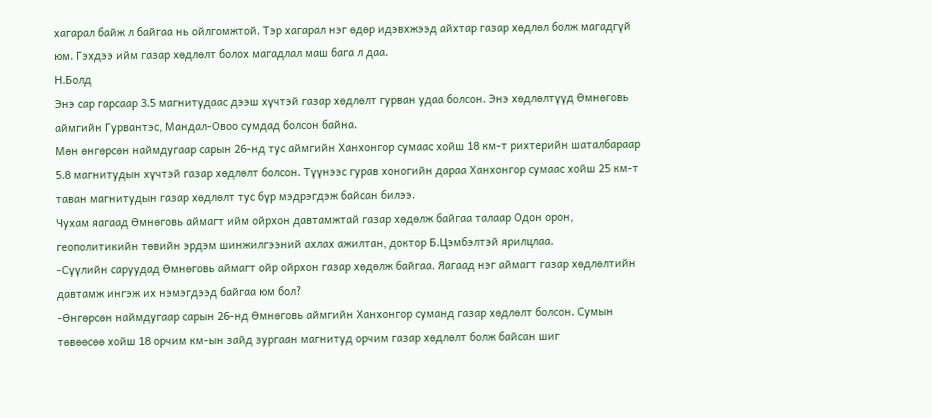хагарал байж л байгаа нь ойлгомжтой. Тэр хагарал нэг өдөр идэвхжээд айхтар газар хөдлөл болж магадгүй юм. Гэхдээ ийм газар хөдлөлт болох магадлал маш бага л даа.
Н.Болд
Энэ сар гарсаар 3.5 магнитудаас дээш хүчтэй газар хөдлөлт гурван удаа болсон. Энэ хөдлөлтүүд Өмнөговь аймгийн Гурвантэс, Мандал-Овоо сумдад болсон байна.
Мөн өнгөрсөн наймдугаар сарын 26-нд тус аймгийн Ханхонгор сумаас хойш 18 км-т рихтерийн шаталбараар 5.8 магнитудын хүчтэй газар хөдлөлт болсон. Түүнээс гурав хоногийн дараа Ханхонгор сумаас хойш 25 км-т таван магнитудын газар хөдлөлт тус бүр мэдрэгдэж байсан билээ.
Чухам яагаад Өмнөговь аймагт ийм ойрхон давтамжтай газар хөдөлж байгаа талаар Одон орон, геополитикийн төвийн эрдэм шинжилгээний ахлах ажилтан, доктор Б.Цэмбэлтэй ярилцлаа.
-Сүүлийн саруудад Өмнөговь аймагт ойр ойрхон газар хөдөлж байгаа. Яагаад нэг аймагт газар хөдлөлтийн давтамж ингэж их нэмэгдээд байгаа юм бол?
-Өнгөрсөн наймдугаар сарын 26-нд Өмнөговь аймгийн Ханхонгор суманд газар хөдлөлт болсон. Сумын төвөөсөө хойш 18 орчим км-ын зайд зургаан магнитуд орчим газар хөдлөлт болж байсан шиг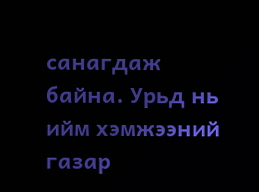санагдаж байна. Урьд нь ийм хэмжээний газар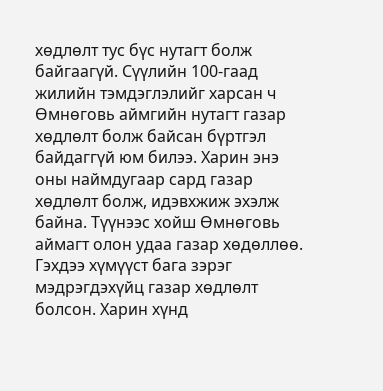хөдлөлт тус бүс нутагт болж байгаагүй. Сүүлийн 100-гаад жилийн тэмдэглэлийг харсан ч Өмнөговь аймгийн нутагт газар хөдлөлт болж байсан бүртгэл байдаггүй юм билээ. Харин энэ оны наймдугаар сард газар хөдлөлт болж, идэвхжиж эхэлж байна. Түүнээс хойш Өмнөговь аймагт олон удаа газар хөдөллөө.
Гэхдээ хүмүүст бага зэрэг мэдрэгдэхүйц газар хөдлөлт болсон. Харин хүнд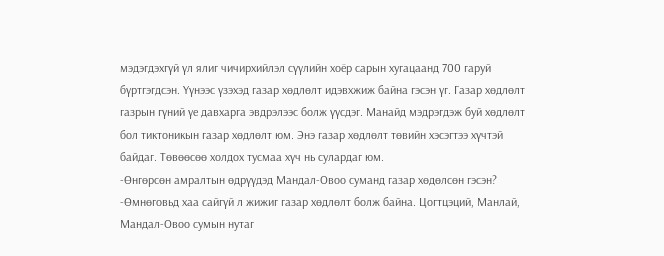мэдэгдэхгүй үл ялиг чичирхийлэл сүүлийн хоёр сарын хугацаанд 700 гаруй бүртгэгдсэн. Үүнээс үзэхэд газар хөдлөлт идэвхжиж байна гэсэн үг. Газар хөдлөлт газрын гүний үе давхарга эвдрэлээс болж үүсдэг. Манайд мэдрэгдэж буй хөдлөлт бол тиктоникын газар хөдлөлт юм. Энэ газар хөдлөлт төвийн хэсэгтээ хүчтэй байдаг. Төвөөсөө холдох тусмаа хүч нь сулардаг юм.
-Өнгөрсөн амралтын өдрүүдэд Мандал-Овоо суманд газар хөдөлсөн гэсэн?
-Өмнөговьд хаа сайгүй л жижиг газар хөдлөлт болж байна. Цогтцэций, Манлай, Мандал-Овоо сумын нутаг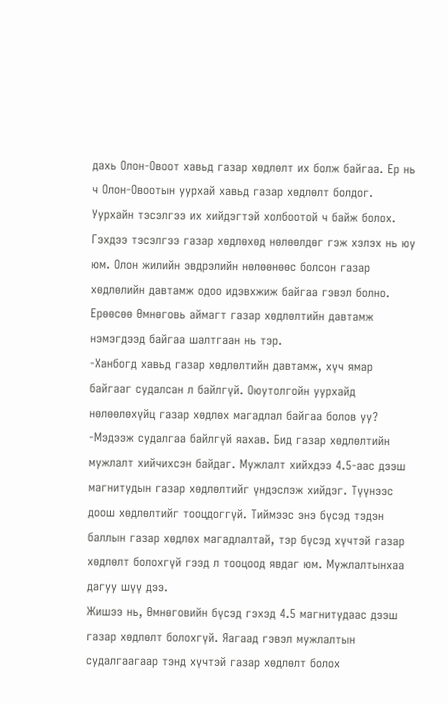дахь Олон-Овоот хавьд газар хөдлөлт их болж байгаа. Ер нь ч Олон-Овоотын уурхай хавьд газар хөдлөлт болдог. Уурхайн тэсэлгээ их хийдэгтэй холбоотой ч байж болох. Гэхдээ тэсэлгээ газар хөдлөхөд нөлөөлдөг гэж хэлэх нь юу юм. Олон жилийн эвдрэлийн нөлөөнөөс болсон газар хөдлөлийн давтамж одоо идэвхжиж байгаа гэвэл болно. Ерөөсөө Өмнөговь аймагт газар хөдлөлтийн давтамж нэмэгдээд байгаа шалтгаан нь тэр.
-Ханбогд хавьд газар хөдлөлтийн давтамж, хүч ямар байгааг судалсан л байлгүй. Оюутолгойн уурхайд нөлөөлөхүйц газар хөдлөх магадлал байгаа болов уу?
-Мэдээж судалгаа байлгүй яахав. Бид газар хөдлөлтийн мужлалт хийчихсэн байдаг. Мужлалт хийхдээ 4.5-аас дээш магнитудын газар хөдлөлтийг үндэслэж хийдэг. Түүнээс доош хөдлөлтийг тооцдоггүй. Тиймээс энэ бүсэд тэдэн баллын газар хөдлөх магадлалтай, тэр бүсэд хүчтэй газар хөдлөлт болохгүй гээд л тооцоод явдаг юм. Мужлалтынхаа дагуу шүү дээ.
Жишээ нь, Өмнөговийн бүсэд гэхэд 4.5 магнитудаас дээш газар хөдлөлт болохгүй. Яагаад гэвэл мужлалтын судалгаагаар тэнд хүчтэй газар хөдлөлт болох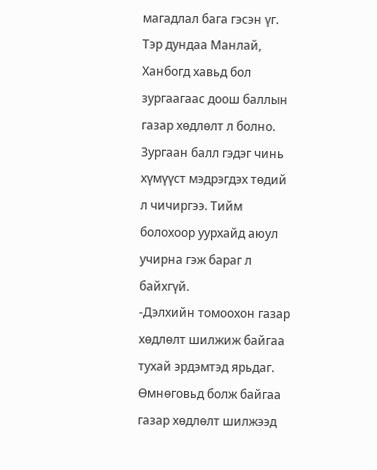магадлал бага гэсэн үг. Тэр дундаа Манлай, Ханбогд хавьд бол зургаагаас доош баллын газар хөдлөлт л болно. Зургаан балл гэдэг чинь хүмүүст мэдрэгдэх төдий л чичиргээ. Тийм болохоор уурхайд аюул учирна гэж бараг л байхгүй.
-Дэлхийн томоохон газар хөдлөлт шилжиж байгаа тухай эрдэмтэд ярьдаг. Өмнөговьд болж байгаа газар хөдлөлт шилжээд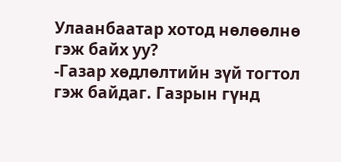Улаанбаатар хотод нөлөөлнө гэж байх уу?
-Газар хөдлөлтийн зүй тогтол гэж байдаг. Газрын гүнд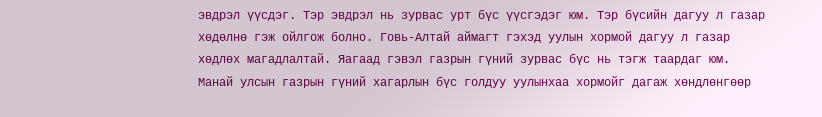эвдрэл үүсдэг. Тэр эвдрэл нь зурвас урт бүс үүсгэдэг юм. Тэр бүсийн дагуу л газар хөдөлнө гэж ойлгож болно. Говь-Алтай аймагт гэхэд уулын хормой дагуу л газар хөдлөх магадлалтай. Яагаад гэвэл газрын гүний зурвас бүс нь тэгж таардаг юм. Манай улсын газрын гүний хагарлын бүс голдуу уулынхаа хормойг дагаж хөндлөнгөөр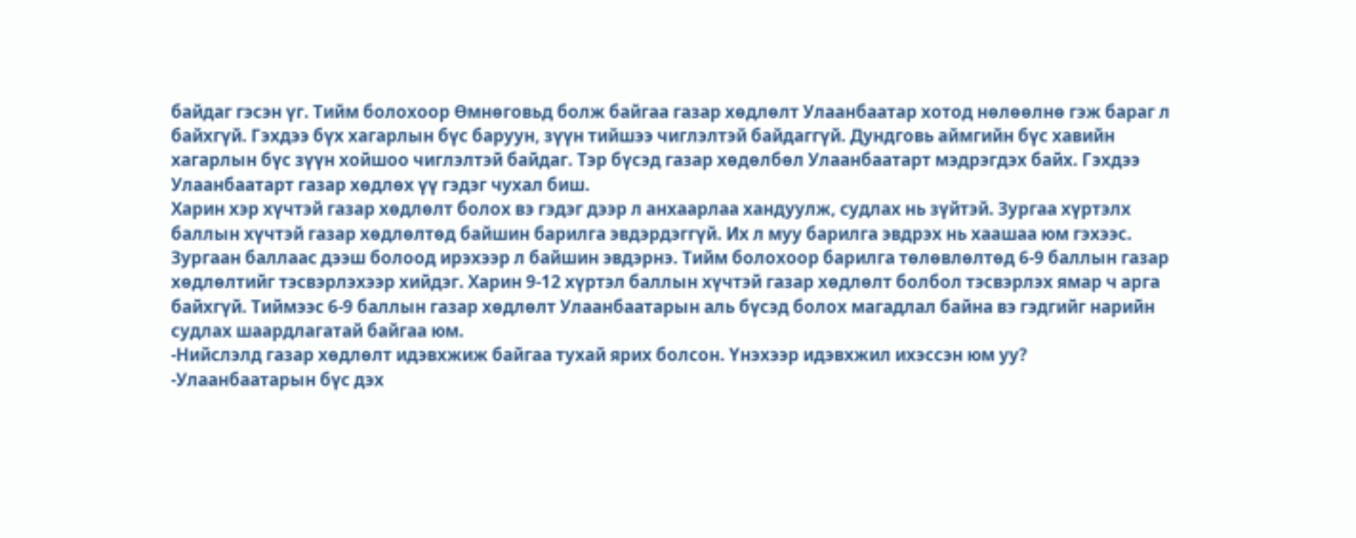байдаг гэсэн үг. Тийм болохоор Өмнөговьд болж байгаа газар хөдлөлт Улаанбаатар хотод нөлөөлнө гэж бараг л байхгүй. Гэхдээ бүх хагарлын бүс баруун, зүүн тийшээ чиглэлтэй байдаггүй. Дундговь аймгийн бүс хавийн хагарлын бүс зүүн хойшоо чиглэлтэй байдаг. Тэр бүсэд газар хөдөлбөл Улаанбаатарт мэдрэгдэх байх. Гэхдээ Улаанбаатарт газар хөдлөх үү гэдэг чухал биш.
Харин хэр хүчтэй газар хөдлөлт болох вэ гэдэг дээр л анхаарлаа хандуулж, судлах нь зүйтэй. Зургаа хүртэлх баллын хүчтэй газар хөдлөлтөд байшин барилга эвдэрдэггүй. Их л муу барилга эвдрэх нь хаашаа юм гэхээс. Зургаан баллаас дээш болоод ирэхээр л байшин эвдэрнэ. Тийм болохоор барилга төлөвлөлтөд 6-9 баллын газар хөдлөлтийг тэсвэрлэхээр хийдэг. Харин 9-12 хүртэл баллын хүчтэй газар хөдлөлт болбол тэсвэрлэх ямар ч арга байхгүй. Тиймээс 6-9 баллын газар хөдлөлт Улаанбаатарын аль бүсэд болох магадлал байна вэ гэдгийг нарийн судлах шаардлагатай байгаа юм.
-Нийслэлд газар хөдлөлт идэвхжиж байгаа тухай ярих болсон. Үнэхээр идэвхжил ихэссэн юм уу?
-Улаанбаатарын бүс дэх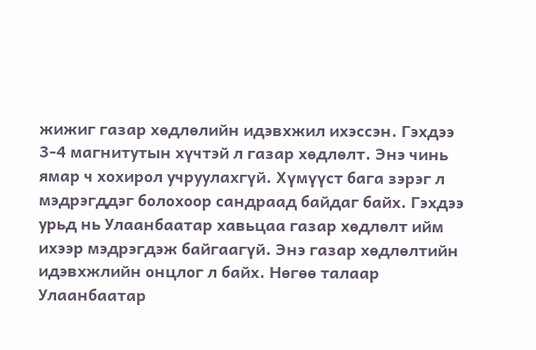жижиг газар хөдлөлийн идэвхжил ихэссэн. Гэхдээ 3-4 магнитутын хүчтэй л газар хөдлөлт. Энэ чинь ямар ч хохирол учруулахгүй. Хүмүүст бага зэрэг л мэдрэгддэг болохоор сандраад байдаг байх. Гэхдээ урьд нь Улаанбаатар хавьцаа газар хөдлөлт ийм ихээр мэдрэгдэж байгаагүй. Энэ газар хөдлөлтийн идэвхжлийн онцлог л байх. Нөгөө талаар Улаанбаатар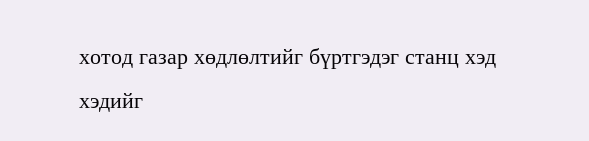хотод газар хөдлөлтийг бүртгэдэг станц хэд хэдийг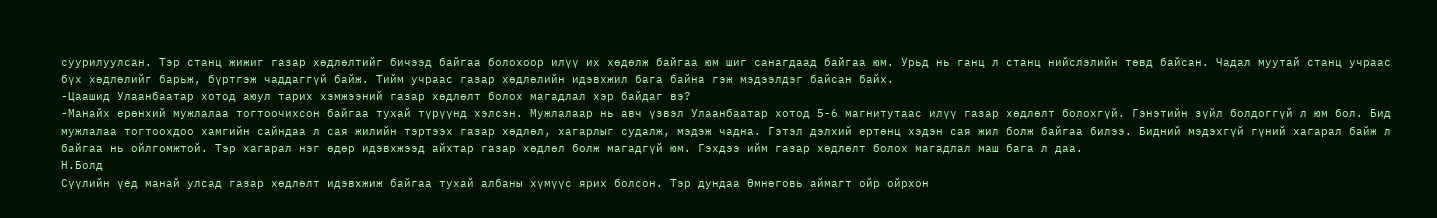суурилуулсан. Тэр станц жижиг газар хөдлөлтийг бичээд байгаа болохоор илүү их хөдөлж байгаа юм шиг санагдаад байгаа юм. Урьд нь ганц л станц нийслэлийн төвд байсан. Чадал муутай станц учраас бүх хөдлөлийг барьж, бүртгэж чаддаггүй байж. Тийм учраас газар хөдлөлийн идэвхжил бага байна гэж мэдээлдэг байсан байх.
-Цаашид Улаанбаатар хотод аюул тарих хэмжээний газар хөдлөлт болох магадлал хэр байдаг вэ?
-Манайх ерөнхий мужлалаа тогтоочихсон байгаа тухай түрүүнд хэлсэн. Мужлалаар нь авч үзвэл Улаанбаатар хотод 5-6 магнитутаас илүү газар хөдлөлт болохгүй. Гэнэтийн зүйл болдоггүй л юм бол. Бид мужлалаа тогтоохдоо хамгийн сайндаа л сая жилийн тэртээх газар хөдлөл, хагарлыг судалж, мэдэж чадна. Гэтэл дэлхий ертөнц хэдэн сая жил болж байгаа билээ. Бидний мэдэхгүй гүний хагарал байж л байгаа нь ойлгомжтой. Тэр хагарал нэг өдөр идэвхжээд айхтар газар хөдлөл болж магадгүй юм. Гэхдээ ийм газар хөдлөлт болох магадлал маш бага л даа.
Н.Болд
Сүүлийн үед манай улсад газар хөдлөлт идэвхжиж байгаа тухай албаны хүмүүс ярих болсон. Тэр дундаа Өмнөговь аймагт ойр ойрхон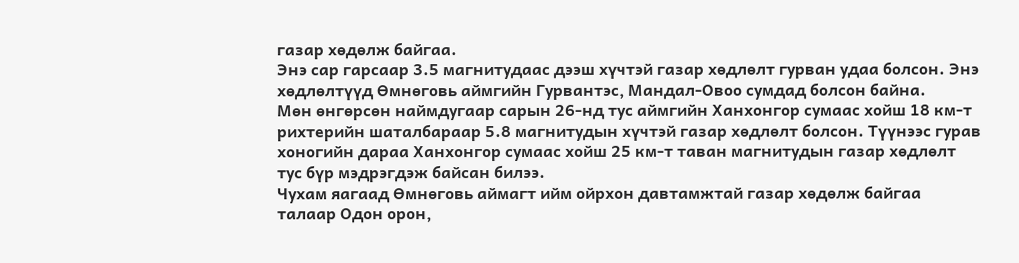газар хөдөлж байгаа.
Энэ сар гарсаар 3.5 магнитудаас дээш хүчтэй газар хөдлөлт гурван удаа болсон. Энэ хөдлөлтүүд Өмнөговь аймгийн Гурвантэс, Мандал-Овоо сумдад болсон байна.
Мөн өнгөрсөн наймдугаар сарын 26-нд тус аймгийн Ханхонгор сумаас хойш 18 км-т рихтерийн шаталбараар 5.8 магнитудын хүчтэй газар хөдлөлт болсон. Түүнээс гурав хоногийн дараа Ханхонгор сумаас хойш 25 км-т таван магнитудын газар хөдлөлт тус бүр мэдрэгдэж байсан билээ.
Чухам яагаад Өмнөговь аймагт ийм ойрхон давтамжтай газар хөдөлж байгаа талаар Одон орон,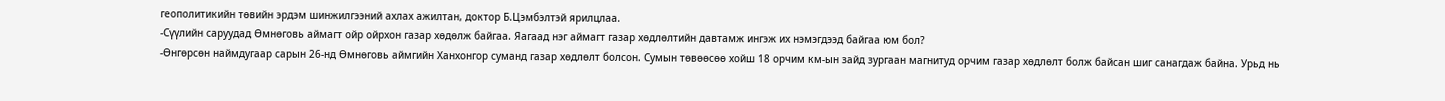геополитикийн төвийн эрдэм шинжилгээний ахлах ажилтан, доктор Б.Цэмбэлтэй ярилцлаа.
-Сүүлийн саруудад Өмнөговь аймагт ойр ойрхон газар хөдөлж байгаа. Яагаад нэг аймагт газар хөдлөлтийн давтамж ингэж их нэмэгдээд байгаа юм бол?
-Өнгөрсөн наймдугаар сарын 26-нд Өмнөговь аймгийн Ханхонгор суманд газар хөдлөлт болсон. Сумын төвөөсөө хойш 18 орчим км-ын зайд зургаан магнитуд орчим газар хөдлөлт болж байсан шиг санагдаж байна. Урьд нь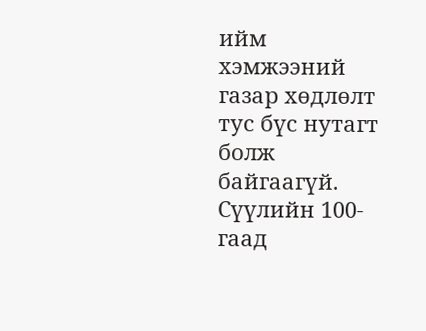ийм хэмжээний газар хөдлөлт тус бүс нутагт болж байгаагүй. Сүүлийн 100-гаад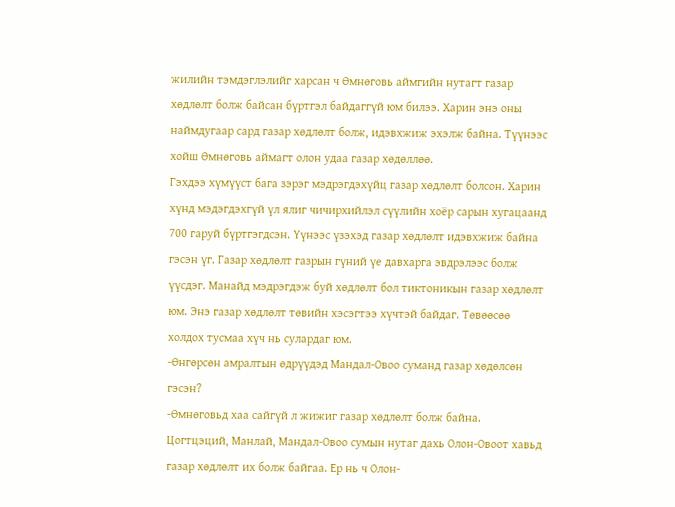жилийн тэмдэглэлийг харсан ч Өмнөговь аймгийн нутагт газар хөдлөлт болж байсан бүртгэл байдаггүй юм билээ. Харин энэ оны наймдугаар сард газар хөдлөлт болж, идэвхжиж эхэлж байна. Түүнээс хойш Өмнөговь аймагт олон удаа газар хөдөллөө.
Гэхдээ хүмүүст бага зэрэг мэдрэгдэхүйц газар хөдлөлт болсон. Харин хүнд мэдэгдэхгүй үл ялиг чичирхийлэл сүүлийн хоёр сарын хугацаанд 700 гаруй бүртгэгдсэн. Үүнээс үзэхэд газар хөдлөлт идэвхжиж байна гэсэн үг. Газар хөдлөлт газрын гүний үе давхарга эвдрэлээс болж үүсдэг. Манайд мэдрэгдэж буй хөдлөлт бол тиктоникын газар хөдлөлт юм. Энэ газар хөдлөлт төвийн хэсэгтээ хүчтэй байдаг. Төвөөсөө холдох тусмаа хүч нь сулардаг юм.
-Өнгөрсөн амралтын өдрүүдэд Мандал-Овоо суманд газар хөдөлсөн гэсэн?
-Өмнөговьд хаа сайгүй л жижиг газар хөдлөлт болж байна. Цогтцэций, Манлай, Мандал-Овоо сумын нутаг дахь Олон-Овоот хавьд газар хөдлөлт их болж байгаа. Ер нь ч Олон-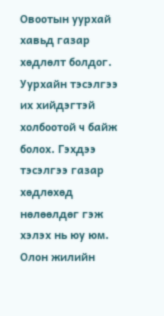Овоотын уурхай хавьд газар хөдлөлт болдог. Уурхайн тэсэлгээ их хийдэгтэй холбоотой ч байж болох. Гэхдээ тэсэлгээ газар хөдлөхөд нөлөөлдөг гэж хэлэх нь юу юм. Олон жилийн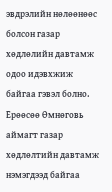эвдрэлийн нөлөөнөөс болсон газар хөдлөлийн давтамж одоо идэвхжиж байгаа гэвэл болно. Ерөөсөө Өмнөговь аймагт газар хөдлөлтийн давтамж нэмэгдээд байгаа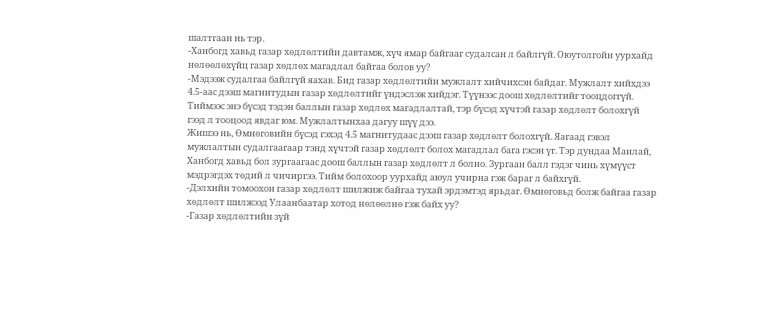шалтгаан нь тэр.
-Ханбогд хавьд газар хөдлөлтийн давтамж, хүч ямар байгааг судалсан л байлгүй. Оюутолгойн уурхайд нөлөөлөхүйц газар хөдлөх магадлал байгаа болов уу?
-Мэдээж судалгаа байлгүй яахав. Бид газар хөдлөлтийн мужлалт хийчихсэн байдаг. Мужлалт хийхдээ 4.5-аас дээш магнитудын газар хөдлөлтийг үндэслэж хийдэг. Түүнээс доош хөдлөлтийг тооцдоггүй. Тиймээс энэ бүсэд тэдэн баллын газар хөдлөх магадлалтай, тэр бүсэд хүчтэй газар хөдлөлт болохгүй гээд л тооцоод явдаг юм. Мужлалтынхаа дагуу шүү дээ.
Жишээ нь, Өмнөговийн бүсэд гэхэд 4.5 магнитудаас дээш газар хөдлөлт болохгүй. Яагаад гэвэл мужлалтын судалгаагаар тэнд хүчтэй газар хөдлөлт болох магадлал бага гэсэн үг. Тэр дундаа Манлай, Ханбогд хавьд бол зургаагаас доош баллын газар хөдлөлт л болно. Зургаан балл гэдэг чинь хүмүүст мэдрэгдэх төдий л чичиргээ. Тийм болохоор уурхайд аюул учирна гэж бараг л байхгүй.
-Дэлхийн томоохон газар хөдлөлт шилжиж байгаа тухай эрдэмтэд ярьдаг. Өмнөговьд болж байгаа газар хөдлөлт шилжээд Улаанбаатар хотод нөлөөлнө гэж байх уу?
-Газар хөдлөлтийн зүй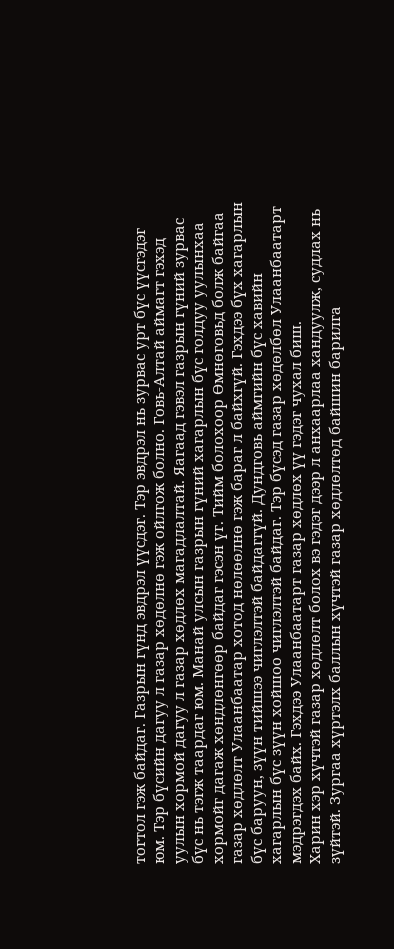тогтол гэж байдаг. Газрын гүнд эвдрэл үүсдэг. Тэр эвдрэл нь зурвас урт бүс үүсгэдэг юм. Тэр бүсийн дагуу л газар хөдөлнө гэж ойлгож болно. Говь-Алтай аймагт гэхэд уулын хормой дагуу л газар хөдлөх магадлалтай. Яагаад гэвэл газрын гүний зурвас бүс нь тэгж таардаг юм. Манай улсын газрын гүний хагарлын бүс голдуу уулынхаа хормойг дагаж хөндлөнгөөр байдаг гэсэн үг. Тийм болохоор Өмнөговьд болж байгаа газар хөдлөлт Улаанбаатар хотод нөлөөлнө гэж бараг л байхгүй. Гэхдээ бүх хагарлын бүс баруун, зүүн тийшээ чиглэлтэй байдаггүй. Дундговь аймгийн бүс хавийн хагарлын бүс зүүн хойшоо чиглэлтэй байдаг. Тэр бүсэд газар хөдөлбөл Улаанбаатарт мэдрэгдэх байх. Гэхдээ Улаанбаатарт газар хөдлөх үү гэдэг чухал биш.
Харин хэр хүчтэй газар хөдлөлт болох вэ гэдэг дээр л анхаарлаа хандуулж, судлах нь зүйтэй. Зургаа хүртэлх баллын хүчтэй газар хөдлөлтөд байшин барилга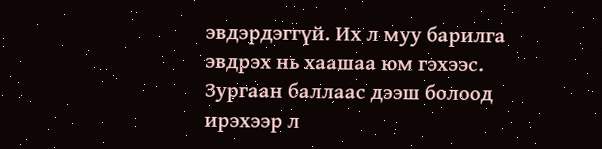эвдэрдэггүй. Их л муу барилга эвдрэх нь хаашаа юм гэхээс. Зургаан баллаас дээш болоод ирэхээр л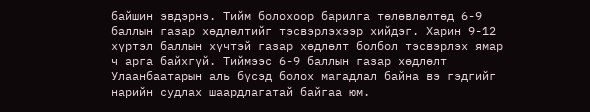байшин эвдэрнэ. Тийм болохоор барилга төлөвлөлтөд 6-9 баллын газар хөдлөлтийг тэсвэрлэхээр хийдэг. Харин 9-12 хүртэл баллын хүчтэй газар хөдлөлт болбол тэсвэрлэх ямар ч арга байхгүй. Тиймээс 6-9 баллын газар хөдлөлт Улаанбаатарын аль бүсэд болох магадлал байна вэ гэдгийг нарийн судлах шаардлагатай байгаа юм.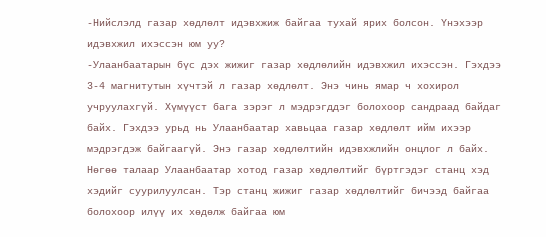-Нийслэлд газар хөдлөлт идэвхжиж байгаа тухай ярих болсон. Үнэхээр идэвхжил ихэссэн юм уу?
-Улаанбаатарын бүс дэх жижиг газар хөдлөлийн идэвхжил ихэссэн. Гэхдээ 3-4 магнитутын хүчтэй л газар хөдлөлт. Энэ чинь ямар ч хохирол учруулахгүй. Хүмүүст бага зэрэг л мэдрэгддэг болохоор сандраад байдаг байх. Гэхдээ урьд нь Улаанбаатар хавьцаа газар хөдлөлт ийм ихээр мэдрэгдэж байгаагүй. Энэ газар хөдлөлтийн идэвхжлийн онцлог л байх. Нөгөө талаар Улаанбаатар хотод газар хөдлөлтийг бүртгэдэг станц хэд хэдийг суурилуулсан. Тэр станц жижиг газар хөдлөлтийг бичээд байгаа болохоор илүү их хөдөлж байгаа юм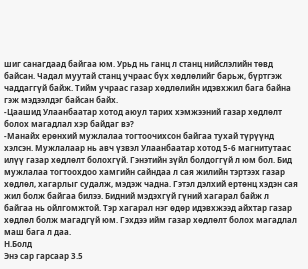шиг санагдаад байгаа юм. Урьд нь ганц л станц нийслэлийн төвд байсан. Чадал муутай станц учраас бүх хөдлөлийг барьж, бүртгэж чаддаггүй байж. Тийм учраас газар хөдлөлийн идэвхжил бага байна гэж мэдээлдэг байсан байх.
-Цаашид Улаанбаатар хотод аюул тарих хэмжээний газар хөдлөлт болох магадлал хэр байдаг вэ?
-Манайх ерөнхий мужлалаа тогтоочихсон байгаа тухай түрүүнд хэлсэн. Мужлалаар нь авч үзвэл Улаанбаатар хотод 5-6 магнитутаас илүү газар хөдлөлт болохгүй. Гэнэтийн зүйл болдоггүй л юм бол. Бид мужлалаа тогтоохдоо хамгийн сайндаа л сая жилийн тэртээх газар хөдлөл, хагарлыг судалж, мэдэж чадна. Гэтэл дэлхий ертөнц хэдэн сая жил болж байгаа билээ. Бидний мэдэхгүй гүний хагарал байж л байгаа нь ойлгомжтой. Тэр хагарал нэг өдөр идэвхжээд айхтар газар хөдлөл болж магадгүй юм. Гэхдээ ийм газар хөдлөлт болох магадлал маш бага л даа.
Н.Болд
Энэ сар гарсаар 3.5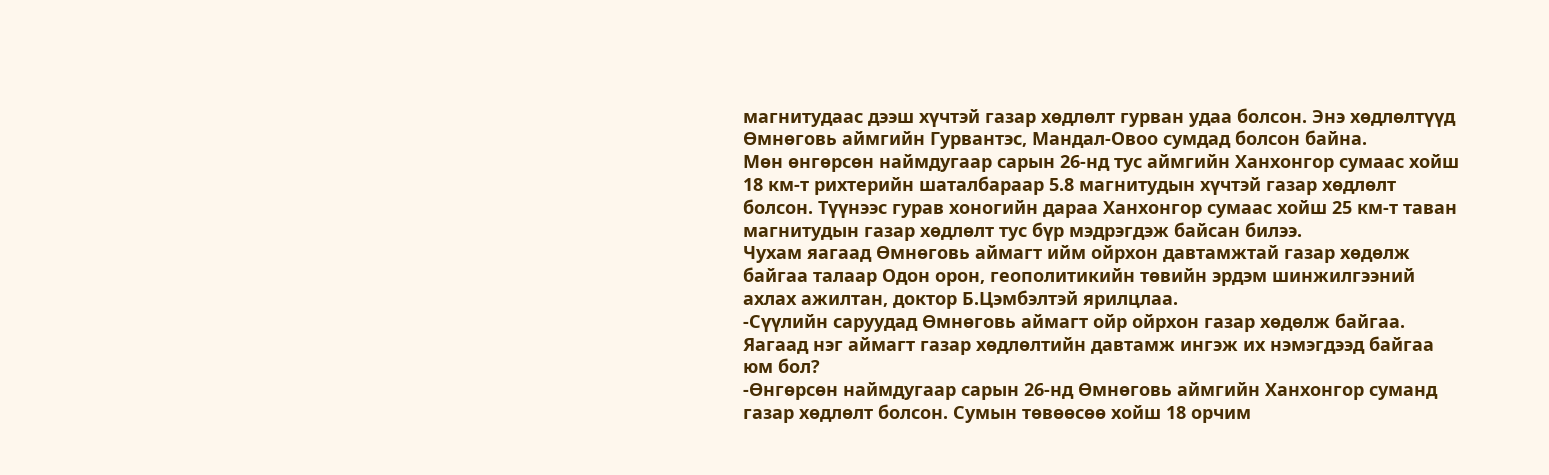магнитудаас дээш хүчтэй газар хөдлөлт гурван удаа болсон. Энэ хөдлөлтүүд Өмнөговь аймгийн Гурвантэс, Мандал-Овоо сумдад болсон байна.
Мөн өнгөрсөн наймдугаар сарын 26-нд тус аймгийн Ханхонгор сумаас хойш 18 км-т рихтерийн шаталбараар 5.8 магнитудын хүчтэй газар хөдлөлт болсон. Түүнээс гурав хоногийн дараа Ханхонгор сумаас хойш 25 км-т таван магнитудын газар хөдлөлт тус бүр мэдрэгдэж байсан билээ.
Чухам яагаад Өмнөговь аймагт ийм ойрхон давтамжтай газар хөдөлж байгаа талаар Одон орон, геополитикийн төвийн эрдэм шинжилгээний ахлах ажилтан, доктор Б.Цэмбэлтэй ярилцлаа.
-Сүүлийн саруудад Өмнөговь аймагт ойр ойрхон газар хөдөлж байгаа. Яагаад нэг аймагт газар хөдлөлтийн давтамж ингэж их нэмэгдээд байгаа юм бол?
-Өнгөрсөн наймдугаар сарын 26-нд Өмнөговь аймгийн Ханхонгор суманд газар хөдлөлт болсон. Сумын төвөөсөө хойш 18 орчим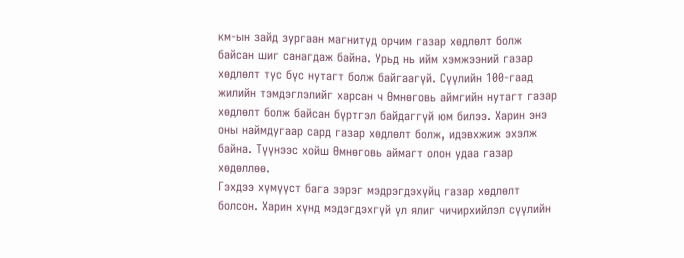км-ын зайд зургаан магнитуд орчим газар хөдлөлт болж байсан шиг санагдаж байна. Урьд нь ийм хэмжээний газар хөдлөлт тус бүс нутагт болж байгаагүй. Сүүлийн 100-гаад жилийн тэмдэглэлийг харсан ч Өмнөговь аймгийн нутагт газар хөдлөлт болж байсан бүртгэл байдаггүй юм билээ. Харин энэ оны наймдугаар сард газар хөдлөлт болж, идэвхжиж эхэлж байна. Түүнээс хойш Өмнөговь аймагт олон удаа газар хөдөллөө.
Гэхдээ хүмүүст бага зэрэг мэдрэгдэхүйц газар хөдлөлт болсон. Харин хүнд мэдэгдэхгүй үл ялиг чичирхийлэл сүүлийн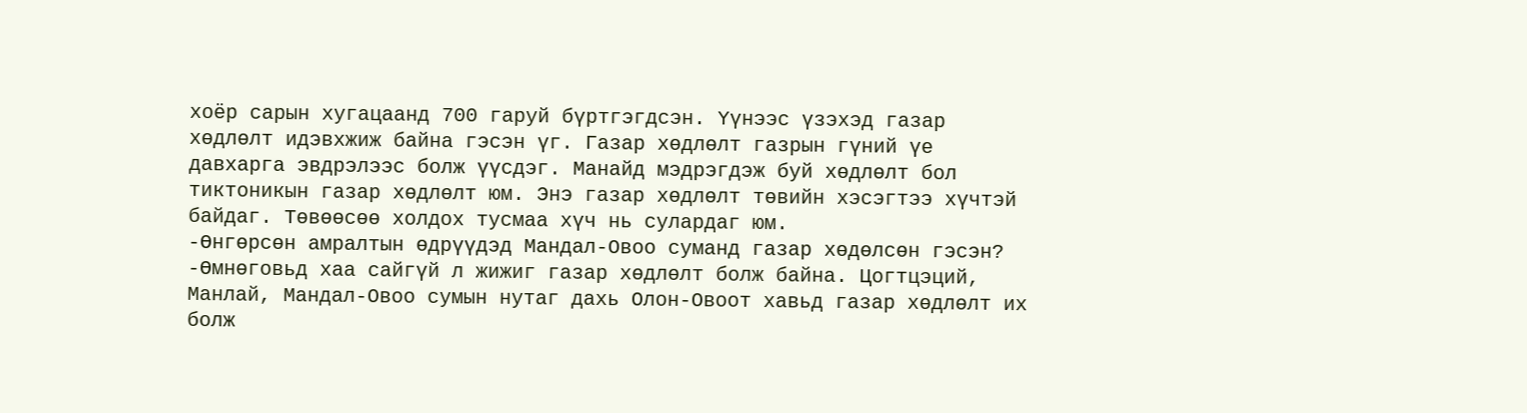хоёр сарын хугацаанд 700 гаруй бүртгэгдсэн. Үүнээс үзэхэд газар хөдлөлт идэвхжиж байна гэсэн үг. Газар хөдлөлт газрын гүний үе давхарга эвдрэлээс болж үүсдэг. Манайд мэдрэгдэж буй хөдлөлт бол тиктоникын газар хөдлөлт юм. Энэ газар хөдлөлт төвийн хэсэгтээ хүчтэй байдаг. Төвөөсөө холдох тусмаа хүч нь сулардаг юм.
-Өнгөрсөн амралтын өдрүүдэд Мандал-Овоо суманд газар хөдөлсөн гэсэн?
-Өмнөговьд хаа сайгүй л жижиг газар хөдлөлт болж байна. Цогтцэций, Манлай, Мандал-Овоо сумын нутаг дахь Олон-Овоот хавьд газар хөдлөлт их болж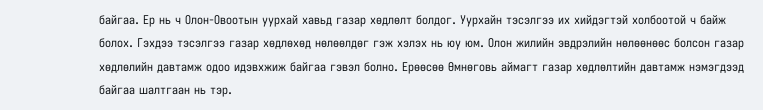байгаа. Ер нь ч Олон-Овоотын уурхай хавьд газар хөдлөлт болдог. Уурхайн тэсэлгээ их хийдэгтэй холбоотой ч байж болох. Гэхдээ тэсэлгээ газар хөдлөхөд нөлөөлдөг гэж хэлэх нь юу юм. Олон жилийн эвдрэлийн нөлөөнөөс болсон газар хөдлөлийн давтамж одоо идэвхжиж байгаа гэвэл болно. Ерөөсөө Өмнөговь аймагт газар хөдлөлтийн давтамж нэмэгдээд байгаа шалтгаан нь тэр.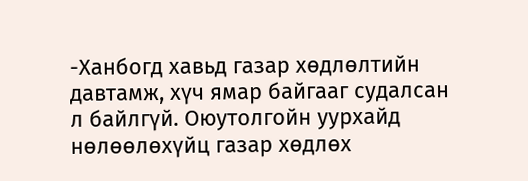-Ханбогд хавьд газар хөдлөлтийн давтамж, хүч ямар байгааг судалсан л байлгүй. Оюутолгойн уурхайд нөлөөлөхүйц газар хөдлөх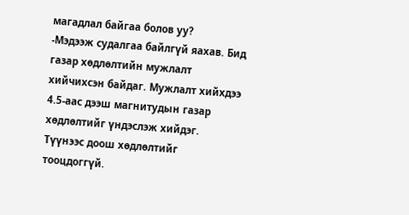магадлал байгаа болов уу?
-Мэдээж судалгаа байлгүй яахав. Бид газар хөдлөлтийн мужлалт хийчихсэн байдаг. Мужлалт хийхдээ 4.5-аас дээш магнитудын газар хөдлөлтийг үндэслэж хийдэг. Түүнээс доош хөдлөлтийг тооцдоггүй.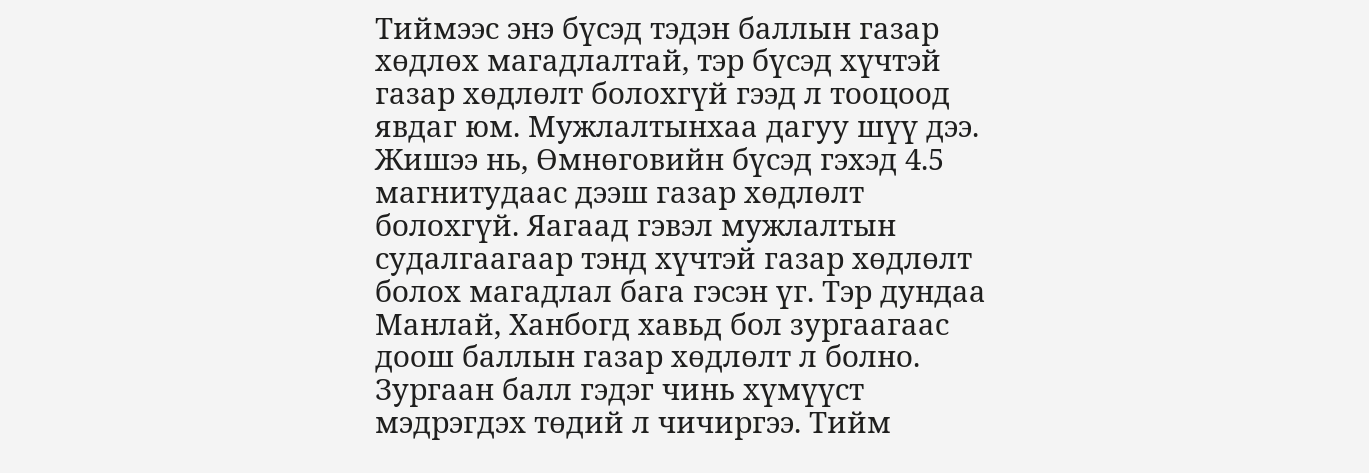Тиймээс энэ бүсэд тэдэн баллын газар хөдлөх магадлалтай, тэр бүсэд хүчтэй газар хөдлөлт болохгүй гээд л тооцоод явдаг юм. Мужлалтынхаа дагуу шүү дээ.
Жишээ нь, Өмнөговийн бүсэд гэхэд 4.5 магнитудаас дээш газар хөдлөлт болохгүй. Яагаад гэвэл мужлалтын судалгаагаар тэнд хүчтэй газар хөдлөлт болох магадлал бага гэсэн үг. Тэр дундаа Манлай, Ханбогд хавьд бол зургаагаас доош баллын газар хөдлөлт л болно. Зургаан балл гэдэг чинь хүмүүст мэдрэгдэх төдий л чичиргээ. Тийм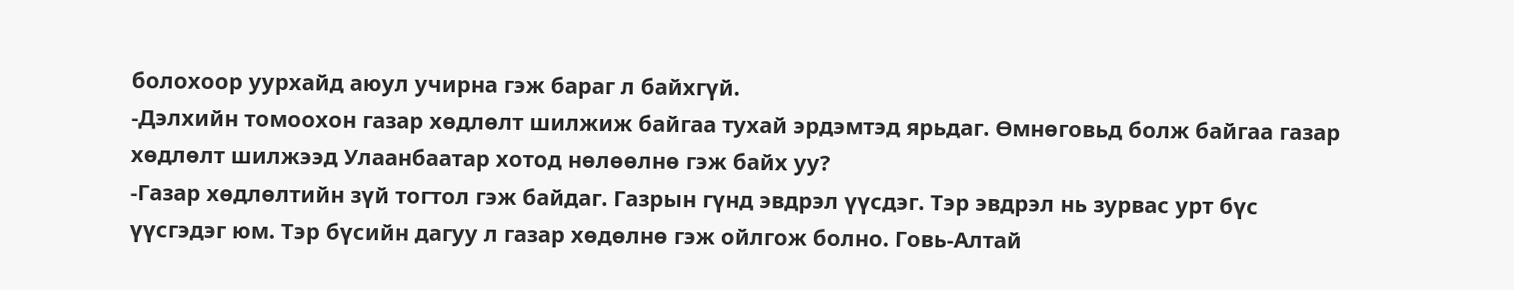болохоор уурхайд аюул учирна гэж бараг л байхгүй.
-Дэлхийн томоохон газар хөдлөлт шилжиж байгаа тухай эрдэмтэд ярьдаг. Өмнөговьд болж байгаа газар хөдлөлт шилжээд Улаанбаатар хотод нөлөөлнө гэж байх уу?
-Газар хөдлөлтийн зүй тогтол гэж байдаг. Газрын гүнд эвдрэл үүсдэг. Тэр эвдрэл нь зурвас урт бүс үүсгэдэг юм. Тэр бүсийн дагуу л газар хөдөлнө гэж ойлгож болно. Говь-Алтай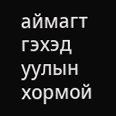аймагт гэхэд уулын хормой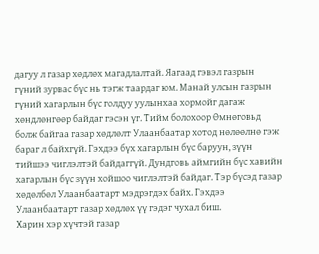дагуу л газар хөдлөх магадлалтай. Яагаад гэвэл газрын гүний зурвас бүс нь тэгж таардаг юм. Манай улсын газрын гүний хагарлын бүс голдуу уулынхаа хормойг дагаж хөндлөнгөөр байдаг гэсэн үг. Тийм болохоор Өмнөговьд болж байгаа газар хөдлөлт Улаанбаатар хотод нөлөөлнө гэж бараг л байхгүй. Гэхдээ бүх хагарлын бүс баруун, зүүн тийшээ чиглэлтэй байдаггүй. Дундговь аймгийн бүс хавийн хагарлын бүс зүүн хойшоо чиглэлтэй байдаг. Тэр бүсэд газар хөдөлбөл Улаанбаатарт мэдрэгдэх байх. Гэхдээ Улаанбаатарт газар хөдлөх үү гэдэг чухал биш.
Харин хэр хүчтэй газар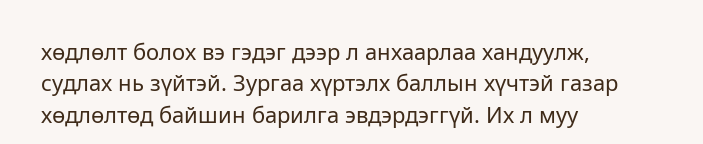хөдлөлт болох вэ гэдэг дээр л анхаарлаа хандуулж, судлах нь зүйтэй. Зургаа хүртэлх баллын хүчтэй газар хөдлөлтөд байшин барилга эвдэрдэггүй. Их л муу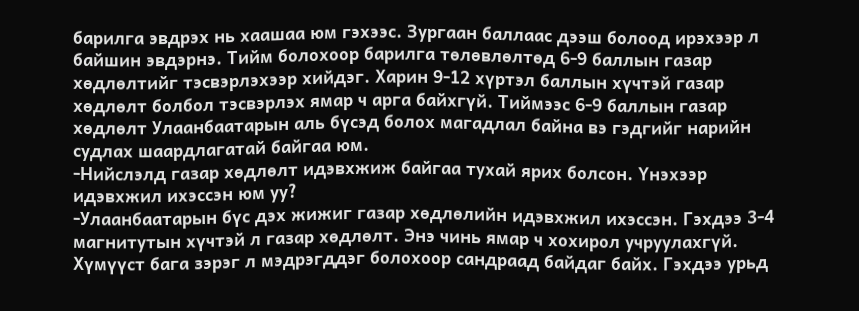барилга эвдрэх нь хаашаа юм гэхээс. Зургаан баллаас дээш болоод ирэхээр л байшин эвдэрнэ. Тийм болохоор барилга төлөвлөлтөд 6-9 баллын газар хөдлөлтийг тэсвэрлэхээр хийдэг. Харин 9-12 хүртэл баллын хүчтэй газар хөдлөлт болбол тэсвэрлэх ямар ч арга байхгүй. Тиймээс 6-9 баллын газар хөдлөлт Улаанбаатарын аль бүсэд болох магадлал байна вэ гэдгийг нарийн судлах шаардлагатай байгаа юм.
-Нийслэлд газар хөдлөлт идэвхжиж байгаа тухай ярих болсон. Үнэхээр идэвхжил ихэссэн юм уу?
-Улаанбаатарын бүс дэх жижиг газар хөдлөлийн идэвхжил ихэссэн. Гэхдээ 3-4 магнитутын хүчтэй л газар хөдлөлт. Энэ чинь ямар ч хохирол учруулахгүй. Хүмүүст бага зэрэг л мэдрэгддэг болохоор сандраад байдаг байх. Гэхдээ урьд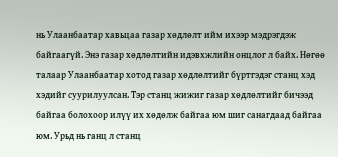нь Улаанбаатар хавьцаа газар хөдлөлт ийм ихээр мэдрэгдэж байгаагүй. Энэ газар хөдлөлтийн идэвхжлийн онцлог л байх. Нөгөө талаар Улаанбаатар хотод газар хөдлөлтийг бүртгэдэг станц хэд хэдийг суурилуулсан. Тэр станц жижиг газар хөдлөлтийг бичээд байгаа болохоор илүү их хөдөлж байгаа юм шиг санагдаад байгаа юм. Урьд нь ганц л станц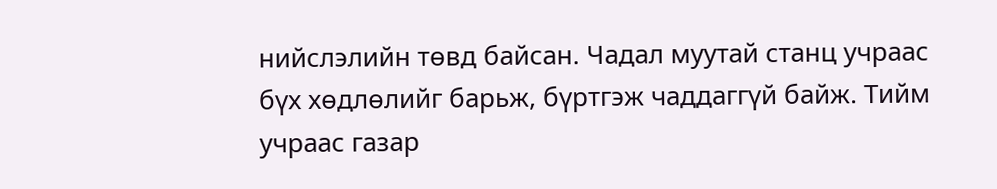нийслэлийн төвд байсан. Чадал муутай станц учраас бүх хөдлөлийг барьж, бүртгэж чаддаггүй байж. Тийм учраас газар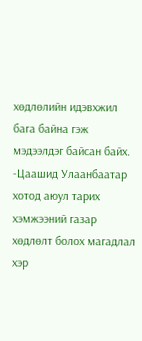хөдлөлийн идэвхжил бага байна гэж мэдээлдэг байсан байх.
-Цаашид Улаанбаатар хотод аюул тарих хэмжээний газар хөдлөлт болох магадлал хэр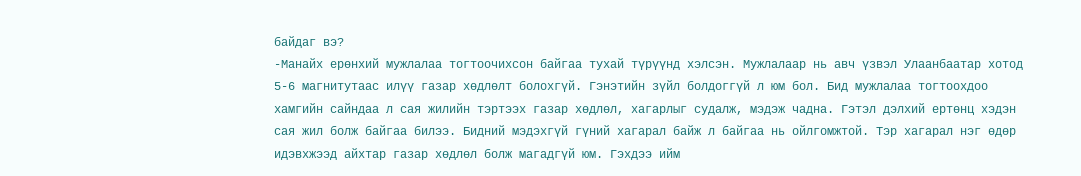байдаг вэ?
-Манайх ерөнхий мужлалаа тогтоочихсон байгаа тухай түрүүнд хэлсэн. Мужлалаар нь авч үзвэл Улаанбаатар хотод 5-6 магнитутаас илүү газар хөдлөлт болохгүй. Гэнэтийн зүйл болдоггүй л юм бол. Бид мужлалаа тогтоохдоо хамгийн сайндаа л сая жилийн тэртээх газар хөдлөл, хагарлыг судалж, мэдэж чадна. Гэтэл дэлхий ертөнц хэдэн сая жил болж байгаа билээ. Бидний мэдэхгүй гүний хагарал байж л байгаа нь ойлгомжтой. Тэр хагарал нэг өдөр идэвхжээд айхтар газар хөдлөл болж магадгүй юм. Гэхдээ ийм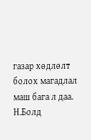газар хөдлөлт болох магадлал маш бага л даа.
Н.Болд